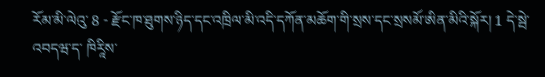རོམ་མི་ལེའུ་ 8 - རྫོང་ཁ་ཐུགས་ཉིད་དང་འཁྲིལ་མི་འདི་དཀོན་མཆོག་གི་སྲས་དང་སྲསམོ་ཨིན་མིའི་སྐོར། 1 དེ་སྦེ་འབདཝ་ད་ ཁིརཱིས་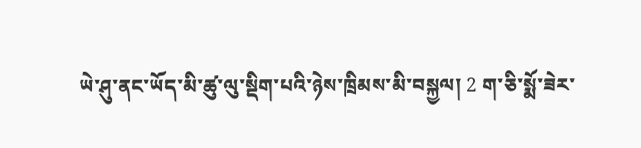ཡེ་ཤུ་ནང་ཡོད་མི་ཚུ་ལུ་སྡིག་པའི་ཉེས་ཁྲིམས་མི་བསྐྱལ། 2 ག་ཅི་སྨོ་ཟེར་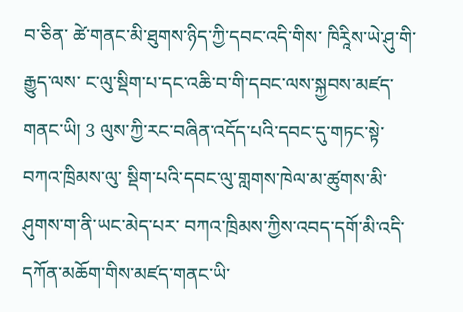བ་ཅིན་ ཚེ་གནང་མི་ཐུགས་ཉིད་ཀྱི་དབང་འདི་གིས་ ཁིརཱིས་ཡེ་ཤུ་གི་རྒྱུད་ལས་ ང་ལུ་སྡིག་པ་དང་འཆི་བ་གི་དབང་ལས་སྐྱབས་མཛད་གནང་ཡི། 3 ལུས་ཀྱི་རང་བཞིན་འདོད་པའི་དབང་དུ་གཏང་སྟེ་ བཀའ་ཁྲིམས་ལུ་ སྡིག་པའི་དབང་ལུ་གླགས་ཁེལ་མ་ཚུགས་མི་ཤུགས་ག་ནི་ཡང་མེད་པར་ བཀའ་ཁྲིམས་ཀྱིས་འབད་དགོ་མི་འདི་ དཀོན་མཆོག་གིས་མཛད་གནང་ཡི་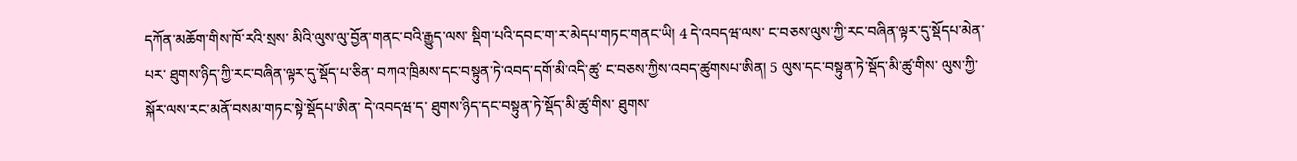དཀོན་མཆོག་གིས་ཁོ་རའི་སྲས་ མིའི་ལུས་ལུ་བྱོན་གནང་བའི་རྒྱུད་ལས་ སྡིག་པའི་དབང་ག་ར་མེདཔ་གཏང་གནང་ཡི། 4 དེ་འབདཝ་ལས་ ང་བཅས་ལུས་ཀྱི་རང་བཞིན་ལྟར་དུ་སྡོདཔ་མེན་པར་ ཐུགས་ཉིད་ཀྱི་རང་བཞིན་ལྟར་དུ་སྡོད་པ་ཅིན་ བཀའ་ཁྲིམས་དང་བསྟུན་ཏེ་འབད་དགོ་མི་འདི་ཚུ་ ང་བཅས་ཀྱིས་འབད་ཚུགསཔ་ཨིན། 5 ལུས་དང་བསྟུན་ཏེ་སྡོད་མི་ཚུ་གིས་ ལུས་ཀྱི་སྐོར་ལས་རང་མནོ་བསམ་གཏང་སྟེ་སྡོདཔ་ཨིན་ དེ་འབདཝ་ད་ ཐུགས་ཉིད་དང་བསྟུན་ཏེ་སྡོད་མི་ཚུ་གིས་ ཐུགས་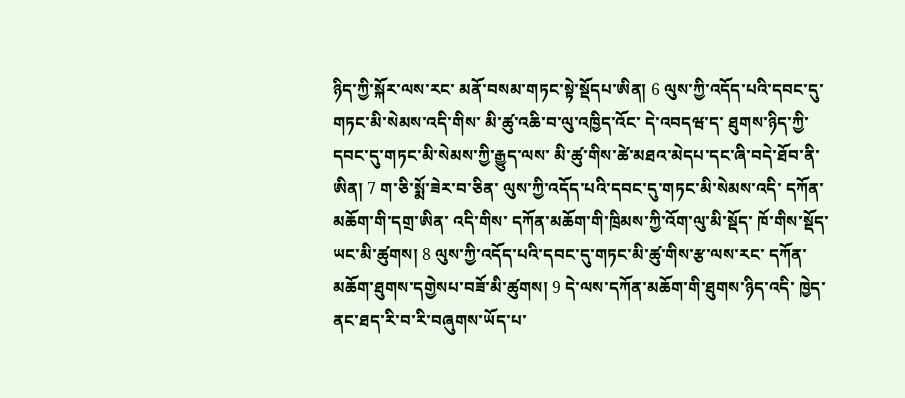ཉིད་ཀྱི་སྐོར་ལས་རང་ མནོ་བསམ་གཏང་སྟེ་སྡོདཔ་ཨིན། 6 ལུས་ཀྱི་འདོད་པའི་དབང་དུ་གཏང་མི་སེམས་འདི་གིས་ མི་ཚུ་འཆི་བ་ལུ་འཁྱིད་འོང་ དེ་འབདཝ་ད་ ཐུགས་ཉིད་ཀྱི་དབང་དུ་གཏང་མི་སེམས་ཀྱི་རྒྱུད་ལས་ མི་ཚུ་གིས་ཚེ་མཐའ་མེདཔ་དང་ཞི་བདེ་ཐོབ་ནི་ཨིན། 7 ག་ཅི་སྨོ་ཟེར་བ་ཅིན་ ལུས་ཀྱི་འདོད་པའི་དབང་དུ་གཏང་མི་སེམས་འདི་ དཀོན་མཆོག་གི་དགྲ་ཨིན་ འདི་གིས་ དཀོན་མཆོག་གི་ཁྲིམས་ཀྱི་འོག་ལུ་མི་སྡོད་ ཁོ་གིས་སྡོད་ཡང་མི་ཚུགས། 8 ལུས་ཀྱི་འདོད་པའི་དབང་དུ་གཏང་མི་ཚུ་གིས་རྩ་ལས་རང་ དཀོན་མཆོག་ཐུགས་དགྱེསཔ་བཟོ་མི་ཚུགས། 9 དེ་ལས་དཀོན་མཆོག་གི་ཐུགས་ཉིད་འདི་ ཁྱེད་ནང་ཐད་རི་བ་རི་བཞུགས་ཡོད་པ་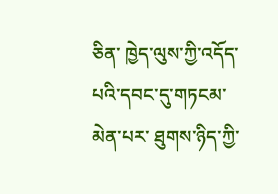ཅིན་ ཁྱེད་ལུས་ཀྱི་འདོད་པའི་དབང་དུ་གཏངམ་མེན་པར་ ཐུགས་ཉིད་ཀྱི་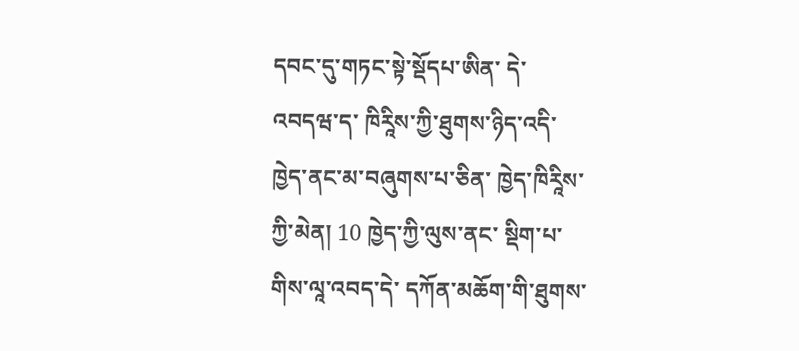དབང་དུ་གཏང་སྟེ་སྡོདཔ་ཨིན་ དེ་འབདཝ་ད་ ཁིརཱིས་ཀྱི་ཐུགས་ཉིད་འདི་ ཁྱེད་ནང་མ་བཞུགས་པ་ཅིན་ ཁྱེད་ཁིརཱིས་ཀྱི་མེན། 10 ཁྱེད་ཀྱི་ལུས་ནང་ སྡིག་པ་གིས་ལཱ་འབད་དེ་ དཀོན་མཆོག་གི་ཐུགས་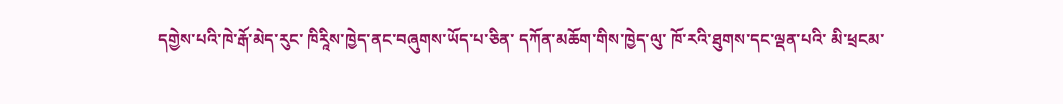དགྱེས་པའི་ཁེ་རྒོ་མེད་རུང་ ཁིརཱིས་ཁྱེད་ནང་བཞུགས་ཡོད་པ་ཅིན་ དཀོན་མཆོག་གིས་ཁྱེད་ལུ་ ཁོ་རའི་ཐུགས་དང་ལྡན་པའི་ མི་ཕྲངམ་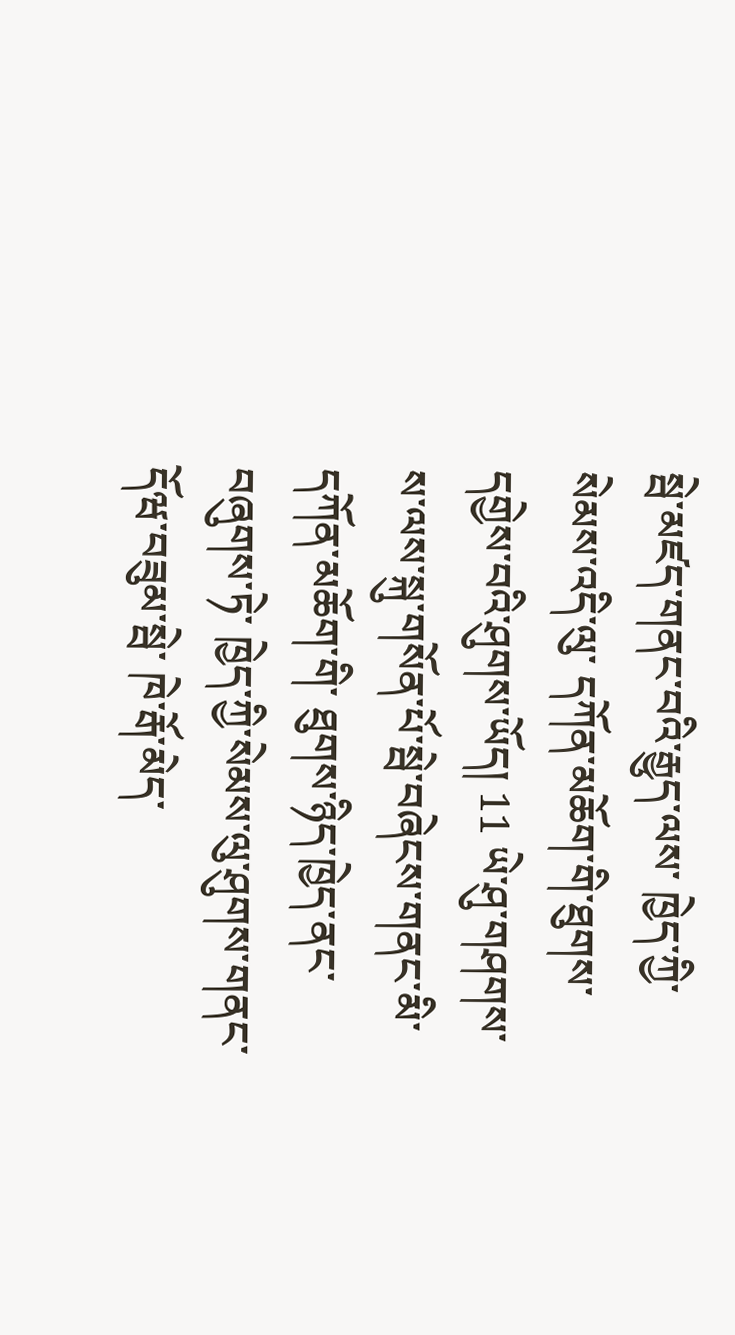སྦེ་མཛད་གནང་བའི་རྒྱུད་ལས་ ཁྱེད་ཀྱི་སེམས་འདི་ལུ་ དཀོན་མཆོག་གི་ཐུགས་དགྱེས་བའི་ཤུགས་ཡོད། 11 ཡེ་ཤུ་གཤགས་ས་ལས་སྐུ་གསོན་པོ་སྦེ་བཞེངས་གནང་མི་དཀོན་མཆོག་གི་ ཐུགས་ཉིད་ཁྱེད་ནང་བཞུགས་ཏེ་ ཁྱེད་ཀྱི་སེམས་ལུ་ཤུགས་གནང་དོཝ་བཟུམ་སྦེ་ ཁེ་རྒོ་མེད་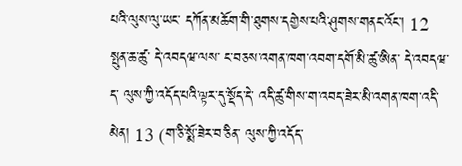པའི་ལུས་ལུ་ཡང་ དཀོན་མཆོག་གི་ཐུགས་དགྱེས་པའི་ཤུགས་གནང་འོང་། 12 སྤུན་ཆ་ཚུ་ དེ་འབདཝ་ལས་ ང་བཅས་འགན་ཁག་འབག་དགོ་མི་ཚུ་ཨིན་ དེ་འབདཝ་ད་ ལུས་ཀྱི་འདོད་པའི་ལྟར་དུ་སྡོད་དེ་ འདི་ཚུ་གིས་ག་འབད་ཟེར་མི་འགན་ཁག་འདི་མེན། 13 (ག་ཅི་སྨོ་ཟེར་བ་ཅིན་ ལུས་ཀྱི་འདོད་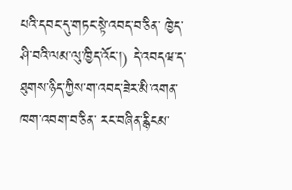པའི་དབང་དུ་གཏང་སྟེ་འབད་བ་ཅིན་ ཁྱེད་ཤི་བའི་ལམ་ལུ་ཁྱིད་འོང་།) དེ་འབདཝ་ད་ ཐུགས་ཉིད་ཀྱིས་ག་འབད་ཟེར་མི་འགན་ཁག་འབག་བ་ཅིན་ རང་བཞིན་རྙིངམ་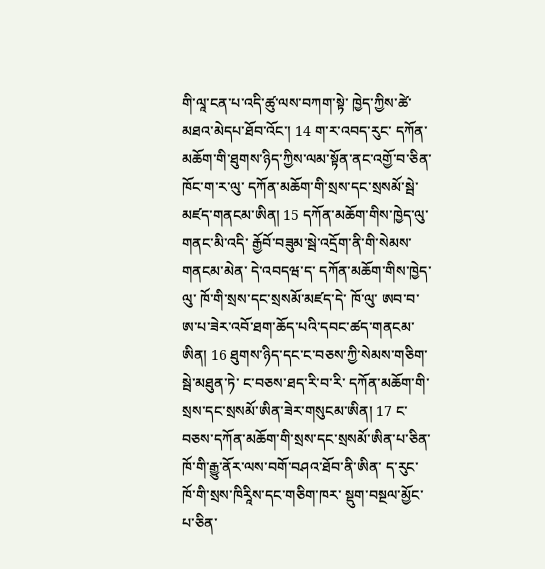གི་ལཱ་ངན་པ་འདི་ཚུ་ལས་བཀག་སྟེ་ ཁྱེད་ཀྱིས་ཚེ་མཐའ་མེདཔ་ཐོབ་འོང་། 14 ག་ར་འབད་རུང་ དཀོན་མཆོག་གི་ཐུགས་ཉིད་ཀྱིས་ལམ་སྟོན་ནང་འགྱོ་བ་ཅིན་ ཁོང་ག་ར་ལུ་ དཀོན་མཆོག་གི་སྲས་དང་སྲསམོ་སྦེ་མཛད་གནངམ་ཨིན། 15 དཀོན་མཆོག་གིས་ཁྱེད་ལུ་གནང་མི་འདི་ རྒྱོབོ་བཟུམ་སྦེ་འདྲོག་ནི་གི་སེམས་གནངམ་མེན་ དེ་འབདཝ་ད་ དཀོན་མཆོག་གིས་ཁྱེད་ལུ་ ཁོ་གི་སྲས་དང་སྲསམོ་མཛད་དེ་ ཁོ་ལུ་ ཨབ་བ་ ཨ་པ་ཟེར་འབོ་ཐག་ཆོད་པའི་དབང་ཚད་གནངམ་ཨིན། 16 ཐུགས་ཉིད་དང་ང་བཅས་ཀྱི་སེམས་གཅིག་སྦེ་མཐུན་ཏེ་ ང་བཅས་ཐད་རི་བ་རི་ དཀོན་མཆོག་གི་སྲས་དང་སྲསམོ་ཨིན་ཟེར་གསུངམ་ཨིན། 17 ང་བཅས་དཀོན་མཆོག་གི་སྲས་དང་སྲསམོ་ཨིན་པ་ཅིན་ ཁོ་གི་རྒྱུ་ནོར་ལས་བགོ་བཤའ་ཐོབ་ནི་ཨིན་ ད་རུང་ཁོ་གི་སྲས་ཁིརཱིས་དང་གཅིག་ཁར་ སྡུག་བསྔལ་མྱོང་པ་ཅིན་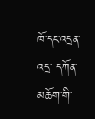ཁོ་དང་འདྲན་འདྲ་ དཀོན་མཆོག་གི་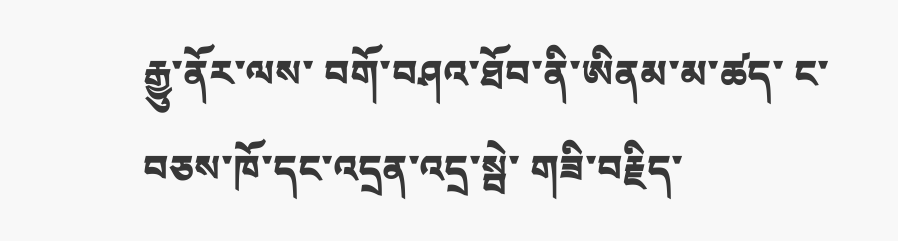རྒྱུ་ནོར་ལས་ བགོ་བཤའ་ཐོབ་ནི་ཨིནམ་མ་ཚད་ ང་བཅས་ཁོ་དང་འདྲན་འདྲ་སྦེ་ གཟི་བརྗིད་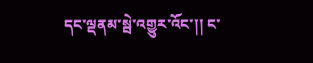དང་ལྡནམ་སྦེ་འགྱུར་འོང་།། ང་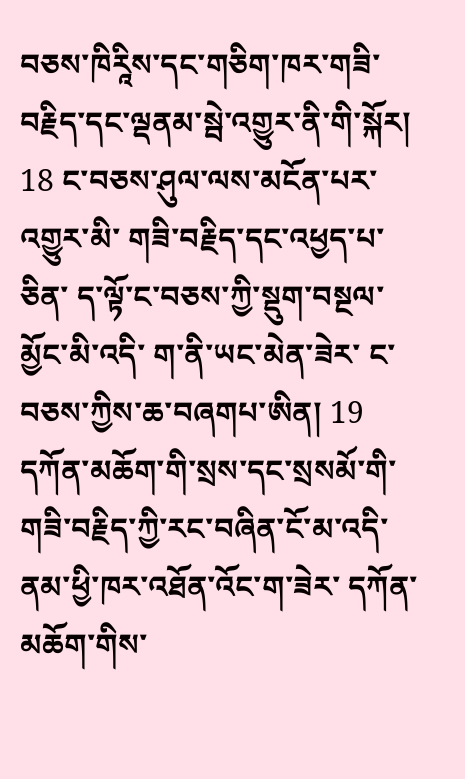བཅས་ཁིརཱིས་དང་གཅིག་ཁར་གཟི་བརྗིད་དང་ལྡནམ་སྦེ་འགྱུར་ནི་གི་སྐོར། 18 ང་བཅས་ཤུལ་ལས་མངོན་པར་འགྱུར་མི་ གཟི་བརྗིད་དང་འཕྱད་པ་ཅིན་ ད་ལྟོ་ང་བཅས་ཀྱི་སྡུག་བསྔལ་མྱོང་མི་འདི་ ག་ནི་ཡང་མེན་ཟེར་ ང་བཅས་ཀྱིས་ཆ་བཞགཔ་ཨིན། 19 དཀོན་མཆོག་གི་སྲས་དང་སྲསམོ་གི་གཟི་བརྗིད་ཀྱི་རང་བཞིན་ངོ་མ་འདི་ ནམ་ཕྱི་ཁར་འཐོན་འོང་ག་ཟེར་ དཀོན་མཆོག་གིས་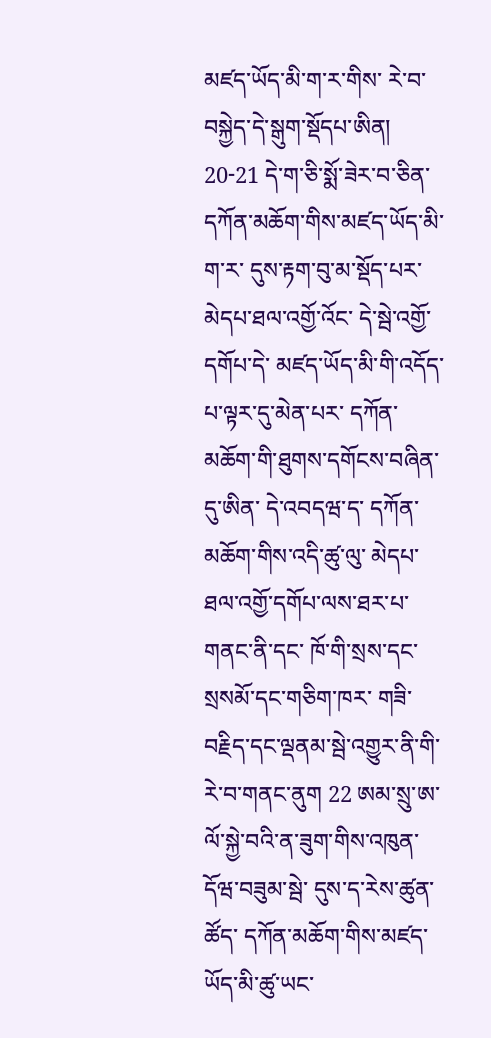མཛད་ཡོད་མི་ག་ར་གིས་ རེ་བ་བསྐྱེད་དེ་སྒུག་སྡོདཔ་ཨིན། 20-21 དེ་ག་ཅི་སྨོ་ཟེར་བ་ཅིན་ དཀོན་མཆོག་གིས་མཛད་ཡོད་མི་ག་ར་ དུས་རྟག་བུ་མ་སྡོད་པར་མེདཔ་ཐལ་འགྱོ་འོང་ དེ་སྦེ་འགྱོ་དགོཔ་དེ་ མཛད་ཡོད་མི་གི་འདོད་པ་ལྟར་དུ་མེན་པར་ དཀོན་མཆོག་གི་ཐུགས་དགོངས་བཞིན་དུ་ཨིན་ དེ་འབདཝ་ད་ དཀོན་མཆོག་གིས་འདི་ཚུ་ལུ་ མེདཔ་ཐལ་འགྱོ་དགོཔ་ལས་ཐར་པ་གནང་ནི་དང་ ཁོ་གི་སྲས་དང་སྲསམོ་དང་གཅིག་ཁར་ གཟི་བརྗིད་དང་ལྡནམ་སྦེ་འགྱུར་ནི་གི་རེ་བ་གནང་ནུག 22 ཨམ་སྲུ་ཨ་ལོ་སྐྱེ་བའི་ན་ཟུག་གིས་འཁུན་དོཝ་བཟུམ་སྦེ་ དུས་ད་རེས་ཚུན་ཚོད་ དཀོན་མཆོག་གིས་མཛད་ཡོད་མི་ཚུ་ཡང་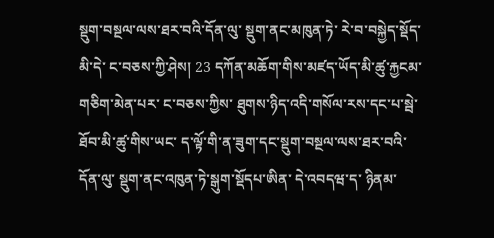སྡུག་བསྔལ་ལས་ཐར་བའི་དོན་ལུ་ སྡུག་ནང་མཁུན་ཏེ་ རེ་བ་བསྐྱེད་སྡོད་མི་དེ་ ང་བཅས་ཀྱི་ཤེས། 23 དཀོན་མཆོག་གིས་མཛད་ཡོད་མི་ཚུ་རྐྱངམ་གཅིག་མེན་པར་ ང་བཅས་ཀྱིས་ ཐུགས་ཉིད་འདི་གསོལ་རས་དང་པ་སྦེ་ཐོབ་མི་ཚུ་གིས་ཡང་ ད་ལྟོ་གི་ན་ཟུག་དང་སྡུག་བསྔལ་ལས་ཐར་བའི་དོན་ལུ་ སྡུག་ནང་འཁུན་ཏེ་སྒུག་སྡོདཔ་ཨིན་ དེ་འབདཝ་ད་ ཉིནམ་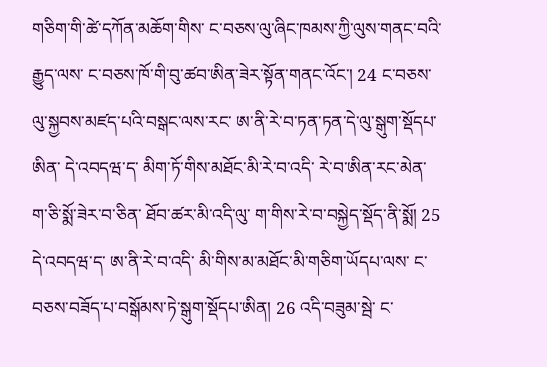གཅིག་གི་ཚེ་དཀོན་མཆོག་གིས་ ང་བཅས་ལུ་ཞིང་ཁམས་ཀྱི་ལུས་གནང་བའི་རྒྱུད་ལས་ ང་བཅས་ཁོ་གི་བུ་ཚབ་ཨིན་ཟེར་སྟོན་གནང་འོང་། 24 ང་བཅས་ལུ་སྐྱབས་མཛད་པའི་བསྒང་ལས་རང་ ཨ་ནི་རེ་བ་ཏན་ཏན་དེ་ལུ་སྒུག་སྡོདཔ་ཨིན་ དེ་འབདཝ་ད་ མིག་ཏོ་གིས་མཐོང་མི་རེ་བ་འདི་ རེ་བ་ཨིན་རང་མེན་ ག་ཅི་སྨོ་ཟེར་བ་ཅིན་ ཐོབ་ཚར་མི་འདི་ལུ་ ག་གིས་རེ་བ་བསྐྱེད་སྡོད་ནི་སྨོ། 25 དེ་འབདཝ་ད་ ཨ་ནི་རེ་བ་འདི་ མི་གིས་མ་མཐོང་མི་གཅིག་ཡོདཔ་ལས་ ང་བཅས་བཟོད་པ་བསྒོམས་ཏེ་སྒུག་སྡོདཔ་ཨིན། 26 འདི་བཟུམ་སྦེ་ ང་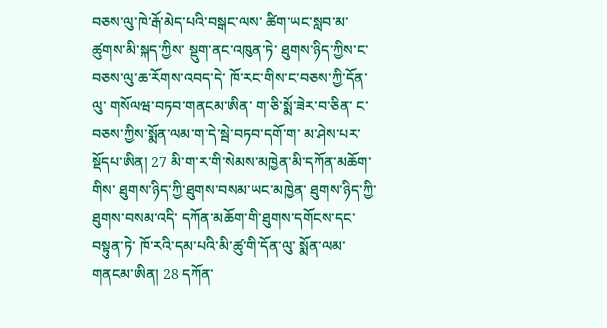བཅས་ལུ་ཁེ་རྒོ་མེད་པའི་བསྒང་ལས་ ཚིག་ཡང་སླབ་མ་ཚུགས་མི་སྐད་ཀྱིས་ སྡུག་ནང་འཁུན་ཏེ་ ཐུགས་ཉིད་ཀྱིས་ང་བཅས་ལུ་ཆ་རོགས་འབད་དེ་ ཁོ་རང་གིས་ང་བཅས་ཀྱི་དོན་ལུ་ གསོལཝ་བཏབ་གནངམ་ཨིན་ ག་ཅི་སྨོ་ཟེར་བ་ཅིན་ ང་བཅས་ཀྱིས་སྨོན་ལམ་ག་དེ་སྦེ་བཏབ་དགོ་ག་ མ་ཤེས་པར་སྡོདཔ་ཨིན། 27 མི་ག་ར་གི་སེམས་མཁྱེན་མི་དཀོན་མཆོག་གིས་ ཐུགས་ཉིད་ཀྱི་ཐུགས་བསམ་ཡང་མཁྱེན་ ཐུགས་ཉིད་ཀྱི་ཐུགས་བསམ་འདི་ དཀོན་མཆོག་གི་ཐུགས་དགོངས་དང་བསྟུན་ཏེ་ ཁོ་རའི་དམ་པའི་མི་ཚུ་གི་དོན་ལུ་ སྨོན་ལམ་གནངམ་ཨིན། 28 དཀོན་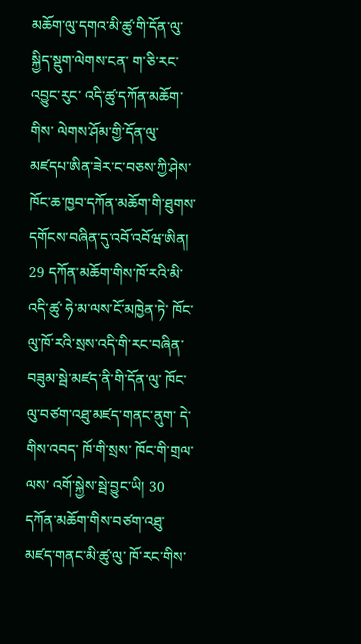མཆོག་ལུ་དགའ་མི་ཚུ་གི་དོན་ལུ་ སྐྱིད་སྡུག་ལེགས་ངན་ ག་ཅི་རང་འབྱུང་རུང་ འདི་ཚུ་དཀོན་མཆོག་གིས་ ལེགས་ཤོམ་གྱི་དོན་ལུ་མཛདཔ་ཨིན་ཟེར་ང་བཅས་ཀྱི་ཤེས་ ཁོང་ཆ་ཁྱབ་དཀོན་མཆོག་གི་ཐུགས་དགོངས་བཞིན་དུ་འབོ་འབོཝ་ཨིན། 29 དཀོན་མཆོག་གིས་ཁོ་རའི་མི་འདི་ཚུ་ ཧེ་མ་ལས་ངོ་མཁྱེན་ཏེ་ ཁོང་ལུ་ཁོ་རའི་སྲས་འདི་གི་རང་བཞིན་བཟུམ་སྦེ་མཛད་ནི་གི་དོན་ལུ་ ཁོང་ལུ་བཙག་འཐུ་མཛད་གནང་ནུག་ དེ་གིས་འབད་ ཁོ་གི་སྲས་ ཁོང་གི་གྲལ་ལས་ འགོ་སྐྱེས་སྦེ་བྱུང་ཡི། 30 དཀོན་མཆོག་གིས་བཙག་འཐུ་མཛད་གནང་མི་ཚུ་ལུ་ ཁོ་རང་གིས་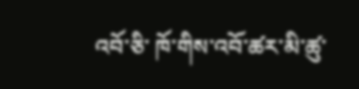འབོ་ཅི་ ཁོ་གིས་འབོ་ཚར་མི་ཚུ་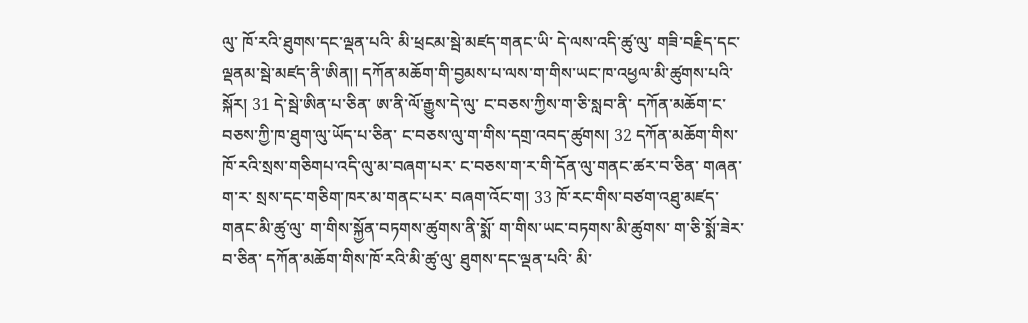ལུ་ ཁོ་རའི་ཐུགས་དང་ལྡན་པའི་ མི་ཕྲངམ་སྦེ་མཛད་གནང་ཡི་ དེ་ལས་འདི་ཚུ་ལུ་ གཟི་བརྗིད་དང་ལྡནམ་སྦེ་མཛད་ནི་ཨིན།། དཀོན་མཆོག་གི་བྱམས་པ་ལས་ག་གིས་ཡང་ཁ་འཕྱལ་མི་ཚུགས་པའི་སྐོར། 31 དེ་སྦེ་ཨིན་པ་ཅིན་ ཨ་ནི་ལོ་རྒྱུས་དེ་ལུ་ ང་བཅས་ཀྱིས་ག་ཅི་སླབ་ནི་ དཀོན་མཆོག་ང་བཅས་ཀྱི་ཁ་ཐུག་ལུ་ཡོད་པ་ཅིན་ ང་བཅས་ལུ་ག་གིས་དགྲ་འབད་ཚུགས། 32 དཀོན་མཆོག་གིས་ ཁོ་རའི་སྲས་གཅིགཔ་འདི་ལུ་མ་བཞག་པར་ ང་བཅས་ག་ར་གི་དོན་ལུ་གནང་ཚར་བ་ཅིན་ གཞན་ག་ར་ སྲས་དང་གཅིག་ཁར་མ་གནང་པར་ བཞག་འོང་ག། 33 ཁོ་རང་གིས་བཙག་འཐུ་མཛད་གནང་མི་ཚུ་ལུ་ ག་གིས་སྐྱོན་བཏགས་ཚུགས་ནི་སྨོ་ ག་གིས་ཡང་བཏགས་མི་ཚུགས་ ག་ཅི་སྨོ་ཟེར་བ་ཅིན་ དཀོན་མཆོག་གིས་ཁོ་རའི་མི་ཚུ་ལུ་ ཐུགས་དང་ལྡན་པའི་ མི་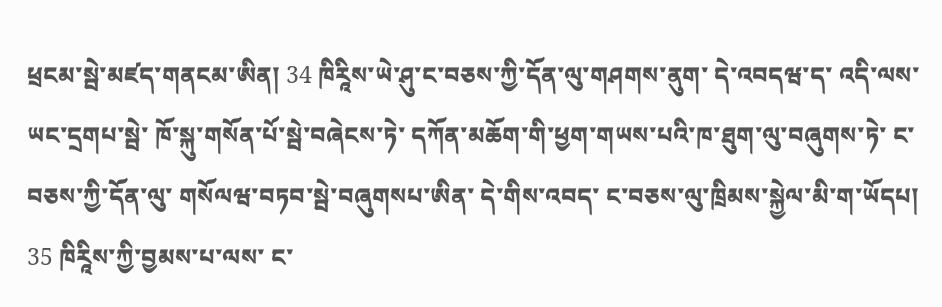ཕྲངམ་སྦེ་མཛད་གནངམ་ཨིན། 34 ཁིརཱིས་ཡེ་ཤུ་ང་བཅས་ཀྱི་དོན་ལུ་གཤགས་ནུག་ དེ་འབདཝ་ད་ འདི་ལས་ཡང་དྲགཔ་སྦེ་ ཁོ་སྐུ་གསོན་པོ་སྦེ་བཞེངས་ཏེ་ དཀོན་མཆོག་གི་ཕྱག་གཡས་པའི་ཁ་ཐུག་ལུ་བཞུགས་ཏེ་ ང་བཅས་ཀྱི་དོན་ལུ་ གསོལཝ་བཏབ་སྦེ་བཞུགསཔ་ཨིན་ དེ་གིས་འབད་ ང་བཅས་ལུ་ཁྲིམས་སྐྱེལ་མི་ག་ཡོདཔ། 35 ཁིརཱིས་ཀྱི་བྱམས་པ་ལས་ ང་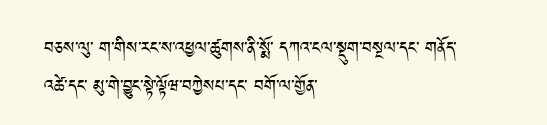བཅས་ལུ་ ག་གིས་རང་ས་འཕྱལ་ཚུགས་ནི་སྨོ་ དཀའ་ངལ་སྡུག་བསྔལ་དང་ གནོད་འཚེ་དང་ མུ་གེ་བྱུང་སྟེ་ལྟོཝ་བཀྱེསཔ་དང་ བགོ་ལ་གྱོན་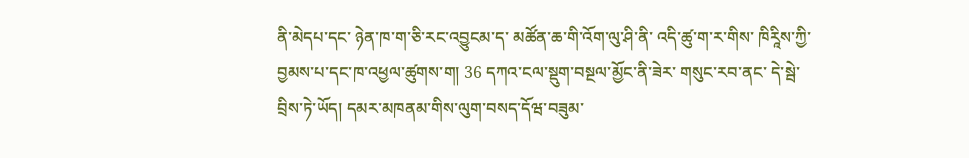ནི་མེདཔ་དང་ ཉེན་ཁ་ག་ཅི་རང་འབྱུངམ་ད་ མཚོན་ཆ་གི་འོག་ལུ་ཤི་ནི་ འདི་ཚུ་ག་ར་གིས་ ཁིརཱིས་ཀྱི་བྱམས་པ་དང་ཁ་འཕྱལ་ཚུགས་ག། 36 དཀའ་ངལ་སྡུག་བསྔལ་མྱོང་ནི་ཟེར་ གསུང་རབ་ནང་ དེ་སྦེ་བྲིས་ཏེ་ཡོད། དམར་མཁནམ་གིས་ལུག་བསད་དོཝ་བཟུམ་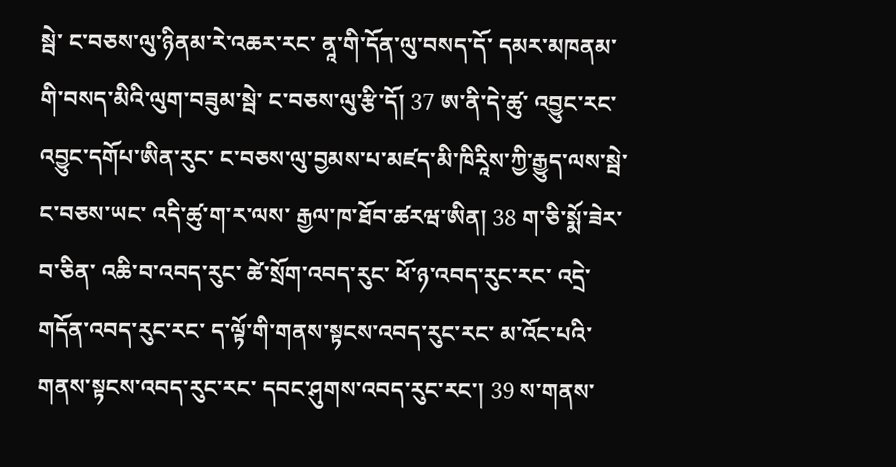སྦེ་ ང་བཅས་ལུ་ཉིནམ་རེ་འཆར་རང་ ནཱ་གི་དོན་ལུ་བསད་དོ་ དམར་མཁནམ་གི་བསད་མིའི་ལུག་བཟུམ་སྦེ་ ང་བཅས་ལུ་རྩི་དོ། 37 ཨ་ནི་དེ་ཚུ་ འབྱུང་རང་འབྱུང་དགོཔ་ཨིན་རུང་ ང་བཅས་ལུ་བྱམས་པ་མཛད་མི་ཁིརཱིས་ཀྱི་རྒྱུད་ལས་སྦེ་ ང་བཅས་ཡང་ འདི་ཚུ་ག་ར་ལས་ རྒྱལ་ཁ་ཐོབ་ཚརཝ་ཨིན། 38 ག་ཅི་སྨོ་ཟེར་བ་ཅིན་ འཆི་བ་འབད་རུང་ ཚེ་སྲོག་འབད་རུང་ ཕོ་ཉ་འབད་རུང་རང་ འདྲེ་གདོན་འབད་རུང་རང་ ད་ལྟོ་གི་གནས་སྟངས་འབད་རུང་རང་ མ་འོང་པའི་གནས་སྟངས་འབད་རུང་རང་ དབང་ཤུགས་འབད་རུང་རང་། 39 ས་གནས་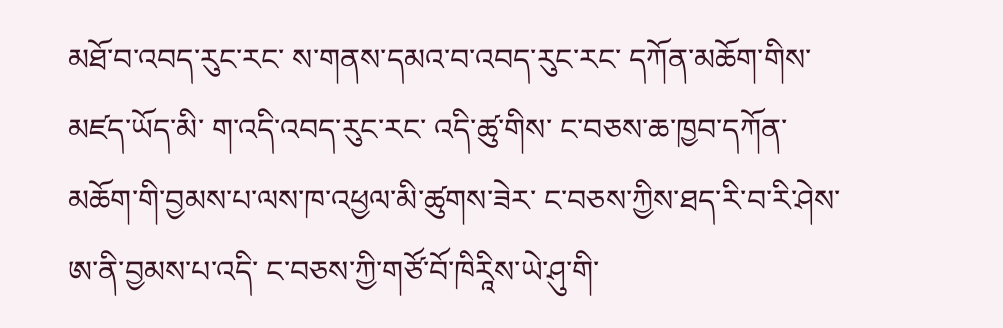མཐོ་བ་འབད་རུང་རང་ ས་གནས་དམའ་བ་འབད་རུང་རང་ དཀོན་མཆོག་གིས་མཛད་ཡོད་མི་ ག་འདི་འབད་རུང་རང་ འདི་ཚུ་གིས་ ང་བཅས་ཆ་ཁྱབ་དཀོན་མཆོག་གི་བྱམས་པ་ལས་ཁ་འཕྱལ་མི་ཚུགས་ཟེར་ ང་བཅས་ཀྱིས་ཐད་རི་བ་རི་ཤེས་ ཨ་ནི་བྱམས་པ་འདི་ ང་བཅས་ཀྱི་གཙོ་བོ་ཁིརཱིས་ཡེ་ཤུ་གི་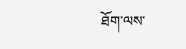ཐོག་ལས་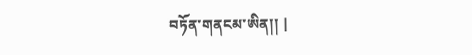བཏོན་གནངམ་ཨིན།། |